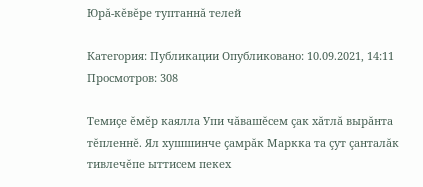Юрă-кĕвĕре туптаннă телей

Категория: Публикации Опубликовано: 10.09.2021, 14:11 Просмотров: 308

Темиçе ĕмĕр каялла Упи чăвашĕсем çак хăтлă вырăнта тĕпленнĕ. Ял хушшинче çамрăк Маркка та çут çанталăк тивлечĕпе ыттисем пекех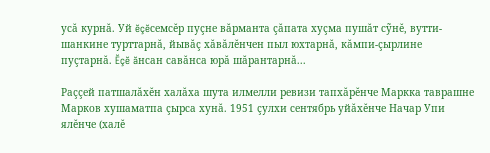усă курнă. Уй ĕçĕсемсĕр пуçне вăрманта çăпата хуçма пушăт сỹнĕ, вутти-шанкине турттарнă, йывăç хăвăлĕнчен пыл юхтарнă, кăмпи-çырлине пуçтарнă. Ĕçĕ ăнсан савăнса юрă шăрантарнă...

Раççей патшалăхĕн халăха шута илмелли ревизи тапхăрĕнче Маркка таврашне Марков хушаматпа çырса хунă. 1951 çулхи сентябрь уйăхĕнче Начар Упи ялĕнче (халĕ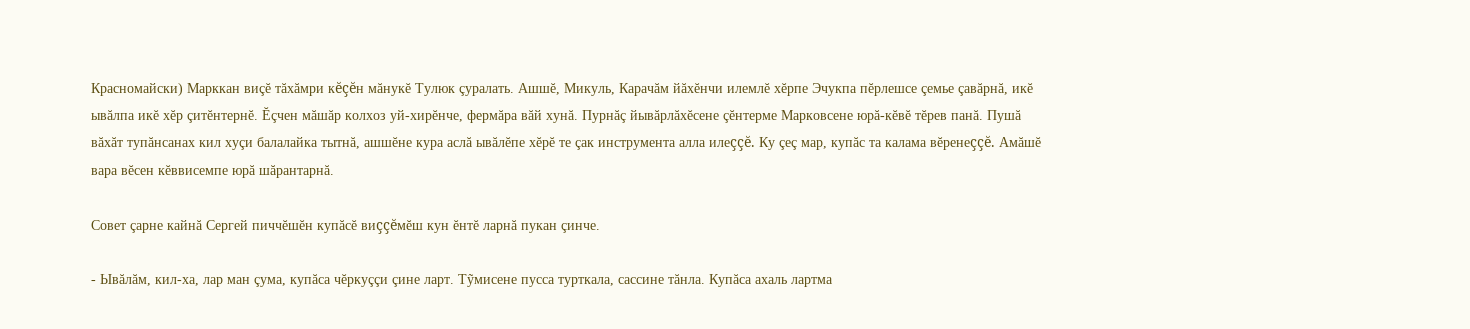Красномайски) Марккан виçĕ тăхăмри кĕçĕн мăнукĕ Тулюк çуралать. Ашшĕ, Микуль, Карачăм йăхĕнчи илемлĕ хĕрпе Эчукпа пĕрлешсе çемье çавăрнă, икĕ ывăлпа икĕ хĕр çитĕнтернĕ. Ĕçчен мăшăр колхоз уй-хирĕнче, фермăра вăй хунă. Пурнăç йывăрлăхĕсене çĕнтерме Марковсене юрă-кĕвĕ тĕрев панă. Пушă вăхăт тупăнсанах кил хуçи балалайка тытнă, ашшĕне кура аслă ывăлĕпе хĕрĕ те çак инструмента алла илеççĕ. Ку çеç мар, купăс та калама вĕренеççĕ. Амăшĕ вара вĕсен кĕввисемпе юрă шăрантарнă.

Совет çарне кайнă Сергей пиччĕшĕн купăсĕ виççĕмĕш кун ĕнтĕ ларнă пукан çинче.

- Ывăлăм, кил-ха, лар ман çума, купăса чĕркуççи çине ларт. Тỹмисене пусса турткала, сассине тăнла. Купăса ахаль лартма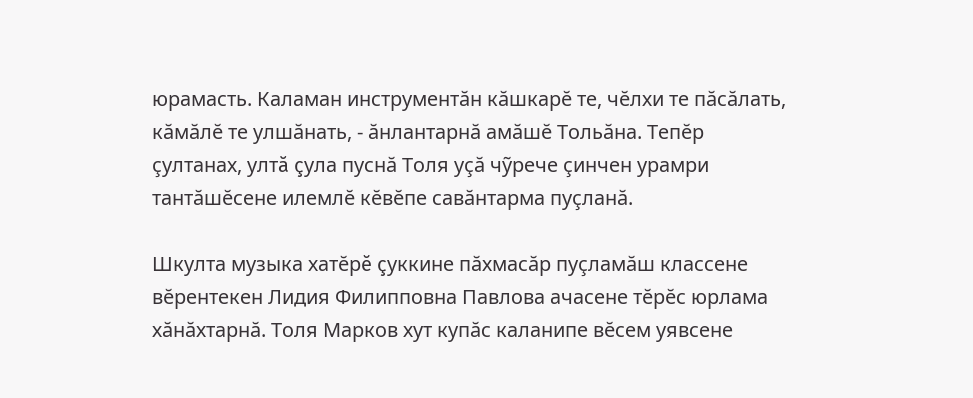юрамасть. Каламан инструментăн кăшкарĕ те, чĕлхи те пăсăлать, кăмăлĕ те улшăнать, - ăнлантарнă амăшĕ Тольăна. Тепĕр çултанах, ултă çула пуснă Толя уçă чỹрече çинчен урамри тантăшĕсене илемлĕ кĕвĕпе савăнтарма пуçланă.

Шкулта музыка хатĕрĕ çуккине пăхмасăр пуçламăш классене вĕрентекен Лидия Филипповна Павлова ачасене тĕрĕс юрлама хăнăхтарнă. Толя Марков хут купăс каланипе вĕсем уявсене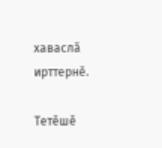хаваслă ирттернĕ.

Тетĕшĕ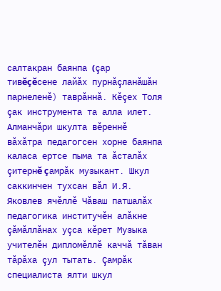салтакран баянпа (çар тивĕçĕсене лайăх пурнăçланăшăн парнеленĕ) таврăннă. Кĕçех Толя çак инструмента та алла илет. Алманчăри шкулта вĕреннĕ вăхăтра педагогсен хорне баянпа каласа ертсе пыма та ăсталăх çитернĕ çамрăк музыкант. Шкул саккинчен тухсан вăл И.Я. Яковлев ячĕллĕ Чăваш патшалăх педагогика институчĕн алăкне çăмăллăнах уçса кĕрет Музыка учителĕн дипломĕллĕ каччă тăван тăрăха çул тытать. Çамрăк специалиста ялти шкул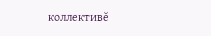коллективĕ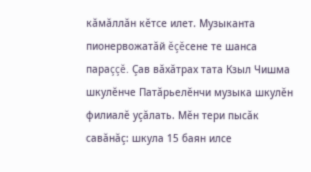кăмăллăн кĕтсе илет. Музыканта пионервожатăй ĕçĕсене те шанса параççĕ. Çав вăхăтрах тата Кзыл Чишма шкулĕнче Патăрьелĕнчи музыка шкулĕн филиалĕ уçăлать. Мĕн тери пысăк савăнăç: шкула 15 баян илсе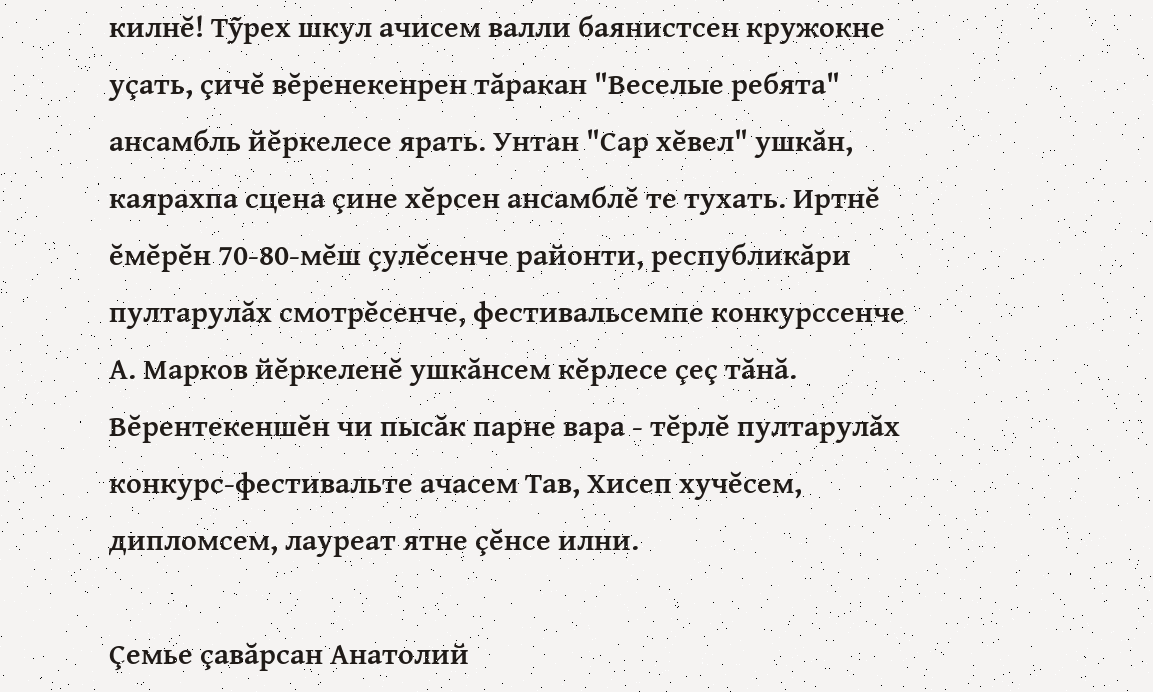килнĕ! Тỹрех шкул ачисем валли баянистсен кружокне уçать, çичĕ вĕренекенрен тăракан "Веселые ребята" ансамбль йĕркелесе ярать. Унтан "Сар хĕвел" ушкăн, каярахпа сцена çине хĕрсен ансамблĕ те тухать. Иртнĕ ĕмĕрĕн 70-80-мĕш çулĕсенче районти, республикăри пултарулăх смотрĕсенче, фестивальсемпе конкурссенче А. Марков йĕркеленĕ ушкăнсем кĕрлесе çеç тăнă. Вĕрентекеншĕн чи пысăк парне вара - тĕрлĕ пултарулăх конкурс-фестивальте ачасем Тав, Хисеп хучĕсем, дипломсем, лауреат ятне çĕнсе илни.

Çемье çавăрсан Анатолий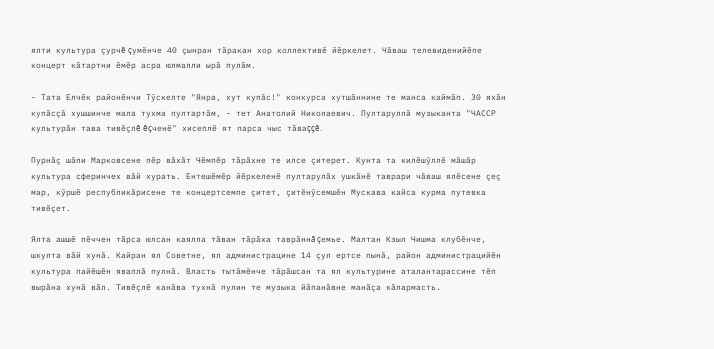ялти культура çурчĕ çумĕнче 40 çынран тăракан хор коллективĕ йĕркелет. Чăваш телевиденийĕпе концерт кăтартни ĕмĕр асра юлмалли ырă пулăм.

- Тата Елчĕк районĕнчи Тỹскелте "Янра, хут купăс!" конкурса хутшăннине те манса каймăп. 30 яхăн купăсçă хушшинче мала тухма пултартăм, - тет Анатолий Николаевич. Пултаруллă музыканта "ЧАССР культурăн тава тивĕçлĕ ĕçченĕ" хисеплĕ ят парса чыс тăваççĕ.

Пурнăç шăпи Марковсене пĕр вăхăт Чĕмпĕр тăрăхне те илсе çитерет. Кунта та килĕшỹллĕ мăшăр культура сферинчех вăй хурать. Ентешĕмĕр йĕркеленĕ пултарулăх ушкăнĕ таврари чăваш ялĕсене çеç мар, кỹршĕ республикăрисене те концертсемпе çитет, çитĕнỹсемшĕн Мускава кайса курма путевка тивĕçет.

Ялта ашшĕ пĕччен тăрса юлсан каялла тăван тăрăха таврăннă çемье. Малтан Кзыл Чишма клубĕнче, шкулта вăй хунă. Кайран ял Советне, ял администрацине 14 çул ертсе пынă, район администрацийĕн культура пайĕшĕн яваплă пулнă. Власть тытăмĕнче тăрăшсан та ял культурине аталантарассине тĕп вырăна хунă вăл. Тивĕçлĕ канăва тухнă пулин те музыка йăпанăвне манăçа кăлармасть.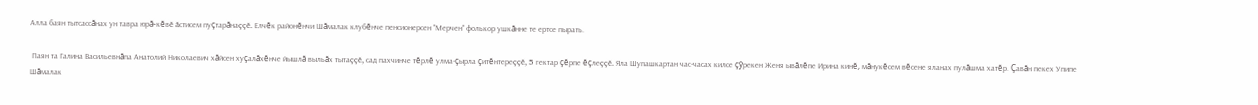Алла баян тытсассăнах ун тавра юрă-кĕвĕ ăстисем пуçтарăнаççĕ. Елчĕк районĕнчи Шăмалак клубĕнче пенсионерсен "Мерчен" фолькор ушкăнне те ертсе пырать.

 Паян та Галина Васильевнăпа Анатолий Николаевич хăйсен хуçалăхĕнче йышлă выльăх тытаççĕ, сад пахчинче тĕрлĕ улма-çырла çитĕнтереççĕ, 5 гектар çĕрпе ĕçлеççĕ. Яла Шупашкартан час-часах килсе çỹрекен Женя ывăлĕпе Ирина кинĕ, мăнукĕсем вĕсене яланах пулăшма хатĕр. Çавăн пекех Упипе Шăмалак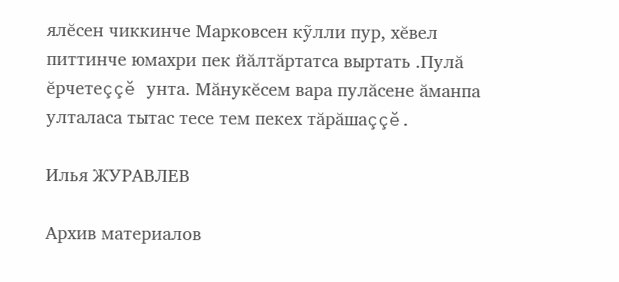ялĕсен чиккинче Марковсен кỹлли пур, хĕвел питтинче юмахри пек йăлтăртатса выртать .Пулă ĕрчетеççĕ унта. Мăнукĕсем вара пулăсене ăманпа улталаса тытас тесе тем пекех тăрăшаççĕ.

Илья ЖУРАВЛЕВ

Архив материалов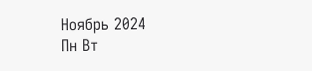Ноябрь 2024
Пн Вт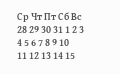Ср Чт Пт Сб Вс
28 29 30 31 1 2 3
4 5 6 7 8 9 10
11 12 13 14 15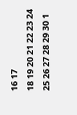16 17
18 19 20 21 22 23 24
25 26 27 28 29 30 1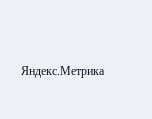Яндекс.Метрика